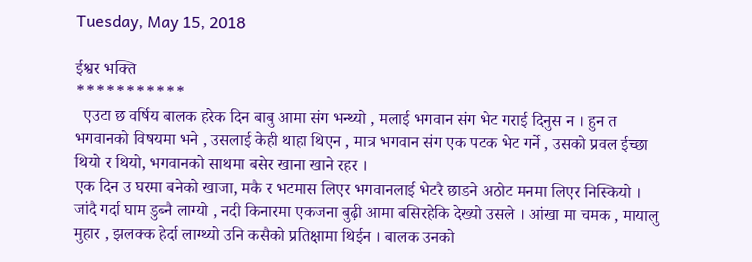Tuesday, May 15, 2018

ईश्वर भक्ति
***********
  एउटा छ वर्षिय बालक हरेक दिन बाबु आमा संग भन्थ्यो , मलाई भगवान संग भेट गराई दिनुस न । हुन त  भगवानको विषयमा भने , उसलाई केही थाहा थिएन , मात्र भगवान संग एक पटक भेट गर्ने , उसको प्रवल ईच्छा थियो र थियो, भगवानको साथमा बसेर खाना खाने रहर ।
एक दिन उ घरमा बनेको खाजा, मकै र भटमास लिएर भगवानलाई भेटरै छाडने अठोट मनमा लिएर निस्कियो । जांदै गर्दा घाम डुब्नै लाग्यो , नदी किनारमा एकजना बुढ़ी आमा बसिरहेकि देख्यो उसले । आंखा मा चमक , मायालु मुहार , झलक्क हेर्दा लाग्थ्यो उनि कसैको प्रतिक्षामा थिईन । बालक उनको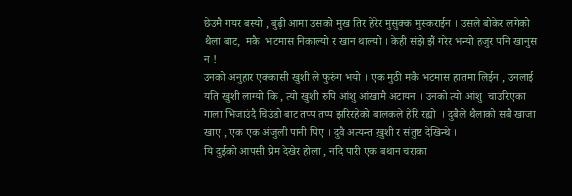छेउमै गयर बस्यो , बुढ़ी आमा उसको मुख तिर हेरेर मुसुक्क मुस्कराईन । उसले बोकेर लगेको थैला बाट,  मकै  भटमास निकाल्यो र खान थाल्यो । केही संझे झैं गरेर भन्यो हजुर पनि खानुस न !
उनको अनुहार एक्कासी खुशी ले फुरुंग भयो । एक मुठी मकै भटमास हातमा लिईन , उनलाई यति खुशी लाग्यो कि , त्यो खुशी रुपि आंशु आंखामै अटायन । उनको त्यो आंशु  चाउरिएका गाला भिजाउंदै चिउंडो बाट तप्प तप्प झरिरहेको बालकले हेरि रह्यो  । दुबैले थैलाको सबै खाजा खाए , एक एक अंजुली पानी पिए । दुवै अत्यन्त ख़ुशी र संतुष्ट देखिन्थे ।
यि दुईको आपसी प्रेम देखेर होला , नदि पारी एक बथान चराका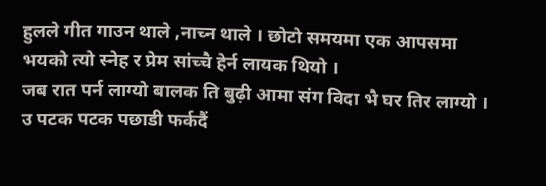हुलले गीत गाउन थाले ,नाच्न थाले । छोटो समयमा एक आपसमा भयको त्यो स्नेह र प्रेम सांच्चै हेर्न लायक थियो ।
जब रात पर्न लाग्यो बालक ति बुढ़ी आमा संग विदा भै घर तिर लाग्यो ।
उ पटक पटक पछाडी फर्कदैं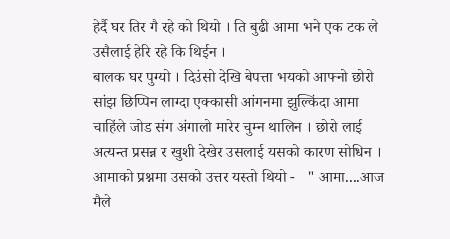हेर्दै घर तिर गै रहे को थियो । ति बुढी आमा भने एक टक ले उसैलाई हेरि रहे कि थिईन ।
बालक घर पुग्यो । दिउंसो देखि बेपत्ता भयको आफ्नो छोरो सांझ छिप्पिन लाग्दा एक्कासी आंगनमा झुल्किंदा आमा चाहिंले जोड संग अंगालो मारेर चुम्न थालिन । छोरो लाई अत्यन्त प्रसन्न र खुशी देखेर उसलाई यसको कारण सोधिन ।
आमाको प्रश्नमा उसको उत्तर यस्तो थियो -   " आमा....आज मैले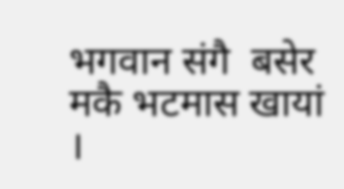भगवान संगै  बसेर मकै भटमास खायां ।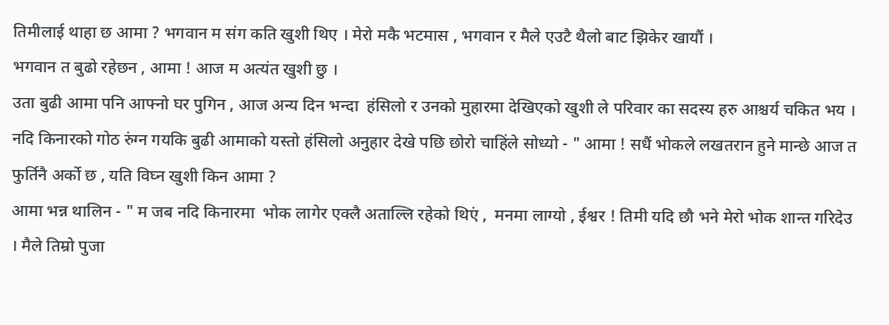तिमीलाई थाहा छ आमा ? भगवान म संग कति खुशी थिए । मेरो मकै भटमास , भगवान र मैले एउटै थैलो बाट झिकेर खायौं ।
भगवान त बुढो रहेछन , आमा ! आज म अत्यंत खुशी छु ।
उता बुढी आमा पनि आफ्नो घर पुगिन , आज अन्य दिन भन्दा  हंसिलो र उनको मुहारमा देखिएको खुशी ले परिवार का सदस्य हरु आश्चर्य चकित भय । नदि किनारको गोठ रुंग्न गयकि बुढी आमाको यस्तो हंसिलो अनुहार देखे पछि छोरो चाहिंले सोध्यो - " आमा ! सधैं भोकले लखतरान हुने मान्छे आज त फुर्तिनै अर्को छ , यति विघ्न खुशी किन आमा ?
आमा भन्न थालिन - " म जब नदि किनारमा  भोक लागेर एक्लै अताल्लि रहेको थिएं ,  मनमा लाग्यो , ईश्वर ! तिमी यदि छौ भने मेरो भोक शान्त गरिदेउ । मैले तिम्रो पुजा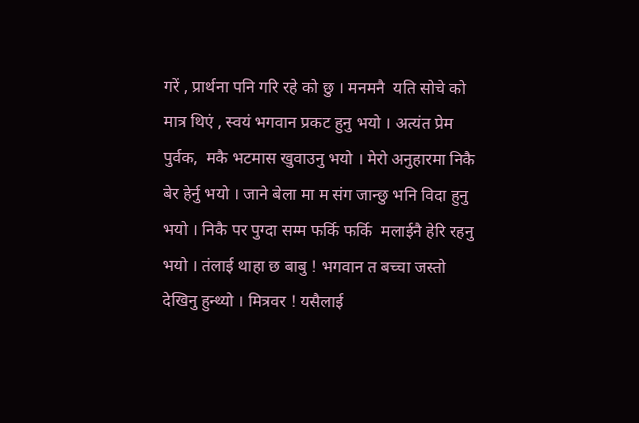गरें , प्रार्थना पनि गरि रहे को छु । मनमनै  यति सोचे को मात्र थिएं , स्वयं भगवान प्रकट हुनु भयो । अत्यंत प्रेम पुर्वक,  मकै भटमास खुवाउनु भयो । मेरो अनुहारमा निकै बेर हेर्नु भयो । जाने बेला मा म संग जान्छु भनि विदा हुनु भयो । निकै पर पुग्दा सम्म फर्कि फर्कि  मलाईनै हेरि रहनु भयो । तंलाई थाहा छ बाबु ! भगवान त बच्चा जस्तो देखिनु हुन्थ्यो । मित्रवर ! यसैलाई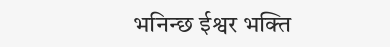भनिन्छ ईश्वर भक्ति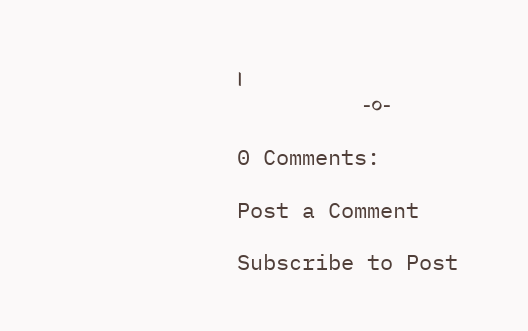।
                          -०-

0 Comments:

Post a Comment

Subscribe to Post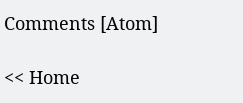Comments [Atom]

<< Home